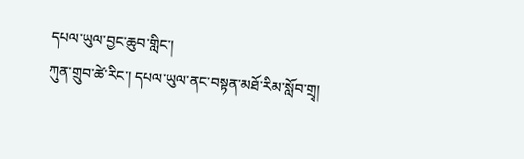དཔལ་ཡུལ་བྱང་ཆུབ་གླིང་།
ཀུན་གྲུབ་ཚེ་རིང་། དཔལ་ཡུལ་ནང་བསྟན་མཐོ་རིམ་སློབ་གྲྭ།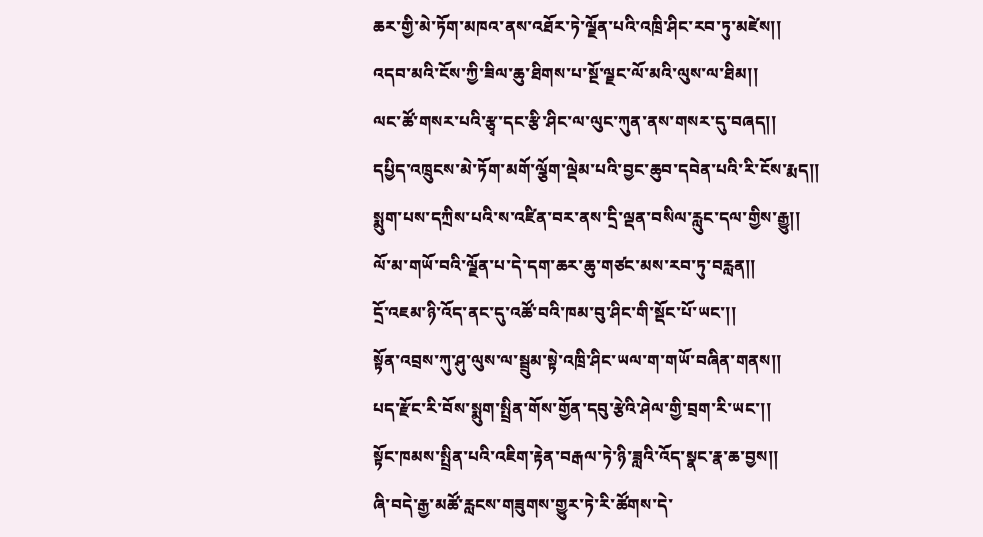ཆར་གྱི་མེ་ཏོག་མཁའ་ནས་འཐོར་ཏེ་ལྗོན་པའི་འཁྲི་ཤིང་རབ་ཏུ་མཛེས།།
འདབ་མའི་ངོས་ཀྱི་ཟིལ་ཆུ་ཐིགས་པ་སྔོ་ལྗང་ལོ་མའི་ལུས་ལ་ཐིམ།།
ལང་ཚོ་གསར་པའི་རྩྭ་དང་རྩི་ཤིང་ལ་ལུང་ཀུན་ནས་གསར་དུ་བཞད།།
དཔྱིད་འཁྲུངས་མེ་ཏོག་མགོ་ལྕོག་ལྡེམ་པའི་བྱང་ཆུབ་དབེན་པའི་རི་ངོས་རྨད།།
སྨུག་པས་དཀྲིས་པའི་ས་འཛིན་བར་ནས་དྲི་ལྡན་བསིལ་རླུང་དལ་གྱིས་རྒྱུ།།
ལོ་མ་གཡོ་བའི་ལྗོན་པ་དེ་དག་ཆར་ཆུ་གཙང་མས་རབ་ཏུ་བརླན།།
དྲོ་འཇམ་ཉི་འོད་ནང་དུ་འཚོ་བའི་ཁམ་བུ་ཤིང་གི་སྡོང་པོ་ཡང་།།
སྟོན་འབྲས་ཀུ་ཤུ་ལུས་ལ་སྦྲུམ་སྟེ་འཁྲི་ཤིང་ཡལ་ག་གཡོ་བཞིན་གནས།།
པད་རྫོང་རི་བོས་སྨུག་སྤྲིན་གོས་གྱོན་དབུ་རྩེའི་ཤེལ་གྱི་བྲག་རི་ཡང་།།
སྟོང་ཁམས་སྤྲིན་པའི་འཇིག་རྟེན་བརྒལ་ཏེ་ཉི་ཟླའི་འོད་སྣང་རྣ་ཆ་བྱས།།
ཞི་བདེ་རྒྱ་མཚོ་རླངས་གཟུགས་གྱུར་ཏེ་རི་ཚོགས་དེ་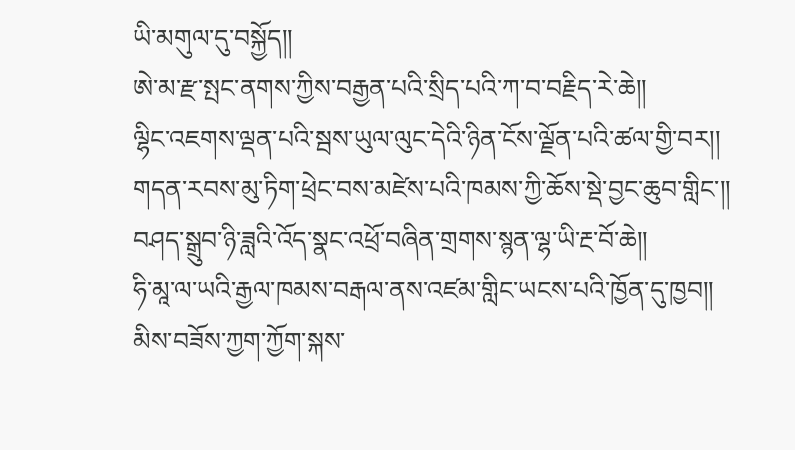ཡི་མགུལ་དུ་བསྐྱོད།།
ཨེ་མ་རྫ་སྤང་ནགས་ཀྱིས་བརྒྱན་པའི་སྲིད་པའི་ཀ་བ་བརྗིད་རེ་ཆེ།།
ལྷིང་འཇགས་ལྡན་པའི་སྦས་ཡུལ་ལུང་དེའི་ཉིན་ངོས་ལྗོན་པའི་ཚལ་གྱི་བར།།
གདན་རབས་མུ་ཏིག་ཕྲེང་བས་མཛེས་པའི་ཁམས་ཀྱི་ཆོས་སྡེ་བྱང་ཆུབ་གླིང་།།
བཤད་སྒྲུབ་ཉི་ཟླའི་འོད་སྣང་འཕྲོ་བཞིན་གྲགས་སྙན་ལྷ་ཡི་རྔ་བོ་ཆེ།།
ཧི་མཱ་ལ་ཡའི་རྒྱལ་ཁམས་བརྒལ་ནས་འཛམ་གླིང་ཡངས་པའི་ཁྱོན་དུ་ཁྱབ།།
མིས་བཟོས་ཀྱག་ཀྱོག་སྐས་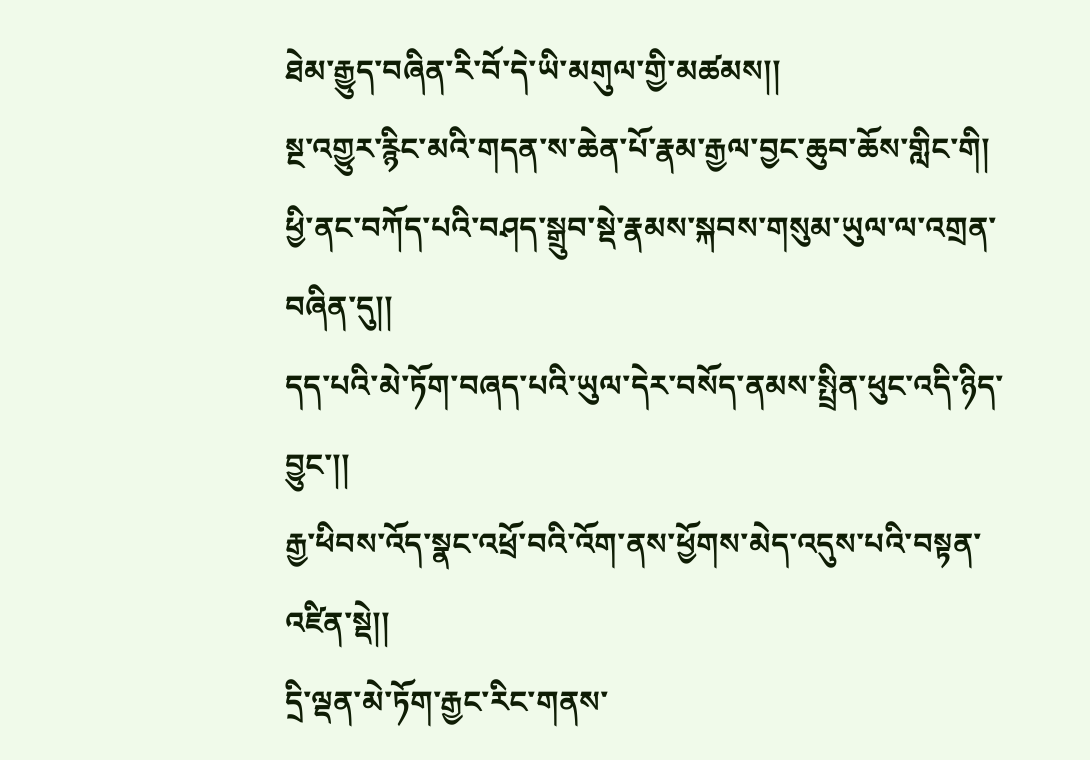ཐེམ་རྒྱུད་བཞིན་རི་བོ་དེ་ཡི་མགུལ་གྱི་མཚམས།།
སྔ་འགྱུར་རྙིང་མའི་གདན་ས་ཆེན་པོ་རྣམ་རྒྱལ་བྱང་ཆུབ་ཆོས་གླིང་གི།
ཕྱི་ནང་བཀོད་པའི་བཤད་སྒྲུབ་སྡེ་རྣམས་སྐབས་གསུམ་ཡུལ་ལ་འགྲན་བཞིན་དུ།།
དད་པའི་མེ་ཏོག་བཞད་པའི་ཡུལ་དེར་བསོད་ནམས་སྤྲིན་ཕུང་འདི་ཉིད་བྱུང་།།
རྒྱ་ཕིབས་འོད་སྣང་འཕྲོ་བའི་འོག་ནས་ཕྱོགས་མེད་འདུས་པའི་བསྟན་འཛིན་སྡེ།།
དྲི་ལྡན་མེ་ཏོག་རྒྱང་རིང་གནས་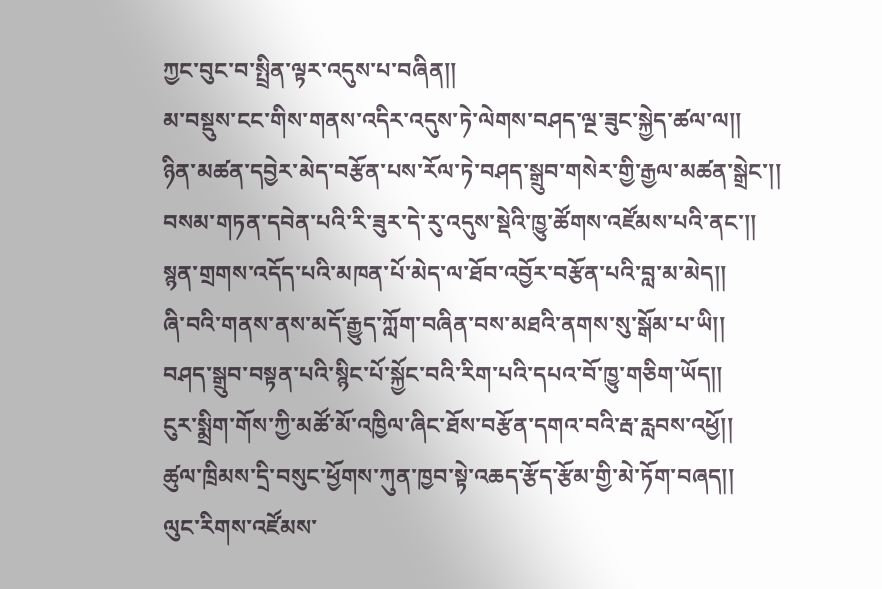ཀྱང་བུང་བ་སྤྲིན་ལྟར་འདུས་པ་བཞིན།།
མ་བསྡུས་ངང་གིས་གནས་འདིར་འདུས་ཏེ་ལེགས་བཤད་ལྔ་ཟུང་སྐྱེད་ཚལ་ལ།།
ཉིན་མཚན་དབྱེར་མེད་བརྩོན་པས་རོལ་ཏེ་བཤད་སྒྲུབ་གསེར་གྱི་རྒྱལ་མཚན་སྒྲེང་།།
བསམ་གཏན་དབེན་པའི་རི་ཟུར་དེ་རུ་འདུས་སྡེའི་ཁྱུ་ཚོགས་འཛོམས་པའི་ནང་།།
སྙན་གྲགས་འདོད་པའི་མཁན་པོ་མེད་ལ་ཐོབ་འབྱོར་བརྩོན་པའི་བླ་མ་མེད།།
ཞི་བའི་གནས་ནས་མདོ་རྒྱུད་ཀློག་བཞིན་བས་མཐའི་ནགས་སུ་སྒོམ་པ་ཡི།།
བཤད་སྒྲུབ་བསྟན་པའི་སྙིང་པོ་སྐྱོང་བའི་རིག་པའི་དཔའ་བོ་ཁྱུ་གཅིག་ཡོད།།
ངུར་སྨྲིག་གོས་ཀྱི་མཚོ་མོ་འཁྱིལ་ཞིང་ཐོས་བརྩོན་དགའ་བའི་རྦ་རླབས་འཕྱོ།།
ཚུལ་ཁྲིམས་དྲི་བསུང་ཕྱོགས་ཀུན་ཁྱབ་སྟེ་འཆད་རྩོད་རྩོམ་གྱི་མེ་ཏོག་བཞད།།
ལུང་རིགས་འཛོམས་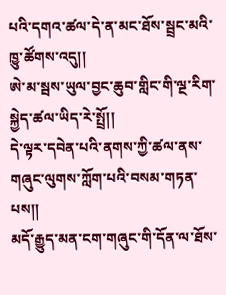པའི་དགའ་ཚལ་དེ་ན་མང་ཐོས་སྦྲང་མའི་ཁྱུ་ཚོགས་འདུ།།
ཨེ་མ་སྦས་ཡུལ་བྱང་ཆུབ་གླིང་གི་ལྔ་རིག་སྐྱེད་ཚལ་ཡིད་རེ་སྤྲོ།།
དེ་ལྟར་དབེན་པའི་ནགས་ཀྱི་ཚལ་ནས་གཞུང་ལུགས་ཀློག་པའི་བསམ་གཏན་པས།།
མདོ་རྒྱུད་མན་ངག་གཞུང་གི་དོན་ལ་ཐོས་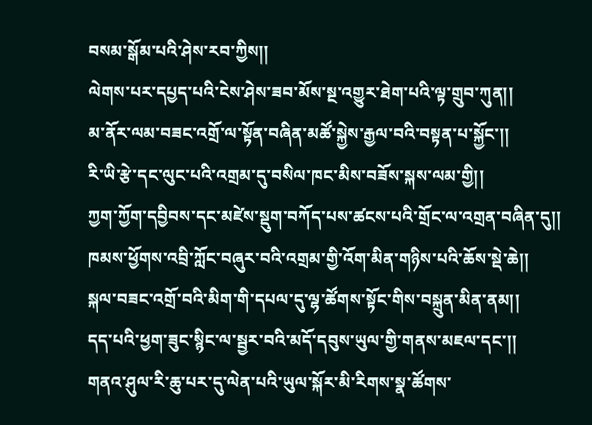བསམ་སྒོམ་པའི་ཤེས་རབ་ཀྱིས།།
ལེགས་པར་དཔྱད་པའི་ངེས་ཤེས་ཟབ་མོས་སྔ་འགྱུར་ཐེག་པའི་ལྟ་གྲུབ་ཀུན།།
མ་ནོར་ལམ་བཟང་འགྲོ་ལ་སྟོན་བཞིན་མཚོ་སྐྱེས་རྒྱལ་བའི་བསྟན་པ་སྐྱོང་།།
རི་ཡི་རྩེ་དང་ལུང་པའི་འགྲམ་དུ་བསིལ་ཁང་མིས་བཟོས་སྐས་ལམ་གྱི།།
ཀྱག་ཀྱོག་དབྱིབས་དང་མཛེས་སྡུག་བཀོད་པས་ཚངས་པའི་གྲོང་ལ་འགྲན་བཞིན་དུ།།
ཁམས་ཕྱོགས་འབྲི་ཀློང་བཞུར་བའི་འགྲམ་གྱི་འོག་མིན་གཉིས་པའི་ཆོས་སྡེ་ཆེ།།
སྐལ་བཟང་འགྲོ་བའི་མིག་གི་དཔལ་དུ་ལྷ་ཚོགས་སྟོང་གིས་བསྐྲུན་མིན་ནམ།།
དད་པའི་ཕྱག་ཟུང་སྙིང་ལ་སྦྱར་བའི་མདོ་དབུས་ཡུལ་གྱི་གནས་མཇལ་དང་།།
གནའ་ཤུལ་རི་ཆུ་པར་དུ་ལེན་པའི་ཡུལ་སྐོར་མི་རིགས་སྣ་ཚོགས་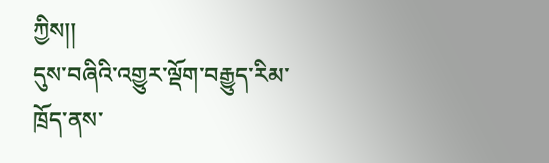ཀྱིས།།
དུས་བཞིའི་འགྱུར་ལྡོག་བརྒྱུད་རིམ་ཁྲོད་ནས་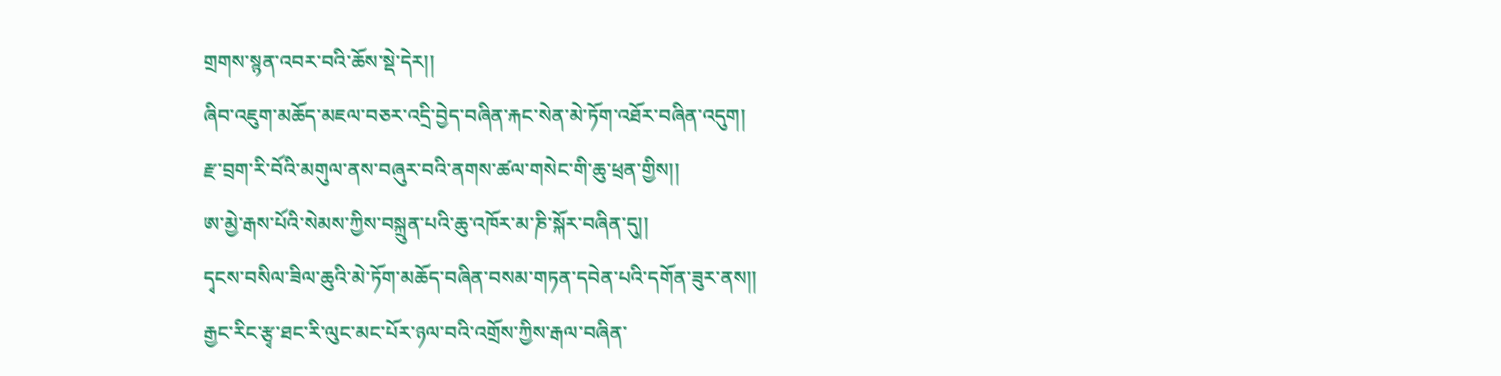གྲགས་སྙན་འབར་བའི་ཆོས་སྡེ་དེར།།
ཞིབ་འཇུག་མཆོད་མཇལ་བཅར་འདྲི་བྱེད་བཞིན་རྐང་སེན་མེ་ཏོག་འཐོར་བཞིན་འདུག།
རྫ་བྲག་རི་བོའི་མགུལ་ནས་བཞུར་བའི་ནགས་ཚལ་གསེང་གི་ཆུ་ཕྲན་གྱིས།།
ཨ་མྱེ་རྒས་པོའི་སེམས་ཀྱིས་བསྐྲུན་པའི་ཆུ་འཁོར་མ་ཎི་སྐོར་བཞིན་དུ།།
དྭངས་བསིལ་ཟིལ་ཆུའི་མེ་ཏོག་མཆོད་བཞིན་བསམ་གཏན་དབེན་པའི་དགོན་ཟུར་ནས།།
རྒྱང་རིང་རྩྭ་ཐང་རི་ལུང་མང་པོར་ཉལ་བའི་འགྲོས་ཀྱིས་རྒལ་བཞིན་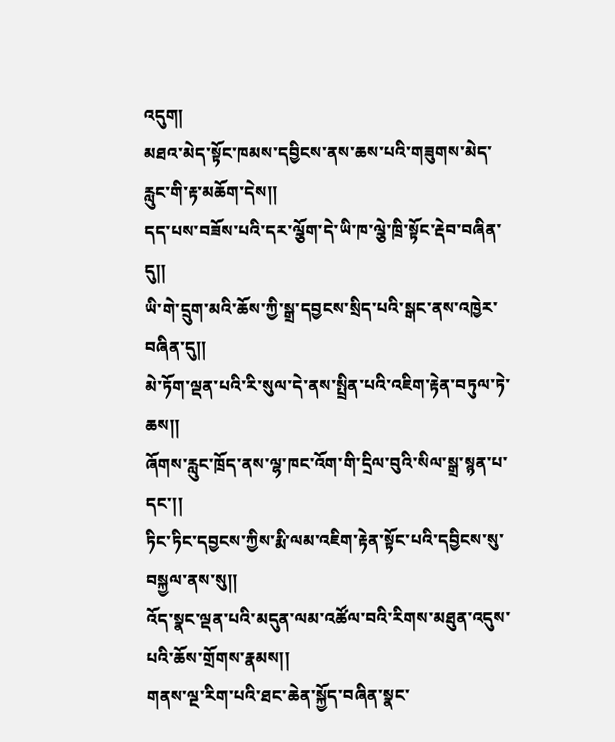འདུག།
མཐའ་མེད་སྟོང་ཁམས་དབྱིངས་ནས་ཆས་པའི་གཟུགས་མེད་རླུང་གི་རྟ་མཆོག་དེས།།
དད་པས་བཟོས་པའི་དར་ལྕོག་དེ་ཡི་ཁ་ལྕེ་ཁྲི་སྟོང་རྡེབ་བཞིན་དུ།།
ཡི་གེ་དྲུག་མའི་ཆོས་ཀྱི་སྒྲ་དབྱངས་སྲིད་པའི་སྒང་ནས་འཁྱེར་བཞིན་དུ།།
མེ་ཏོག་ལྡན་པའི་རི་སུལ་དེ་ནས་སྤྲིན་པའི་འཇིག་རྟེན་བཏུལ་ཏེ་ཆས།།
ཞོགས་རླུང་ཁྲོད་ནས་ལྷ་ཁང་འོག་གི་དྲིལ་བུའི་སིལ་སྒྲ་སྙན་པ་དང་།།
ཏིང་ཏིང་དབྱངས་ཀྱིས་རྨི་ལམ་འཇིག་རྟེན་སྟོང་པའི་དབྱིངས་སུ་བསྐྱལ་ནས་སུ།།
འོད་སྣང་ལྡན་པའི་མདུན་ལམ་འཚོལ་བའི་རིགས་མཐུན་འདུས་པའི་ཆོས་གྲོགས་རྣམས།།
གནས་ལྔ་རིག་པའི་ཐང་ཆེན་སྐྱོད་བཞིན་སྣང་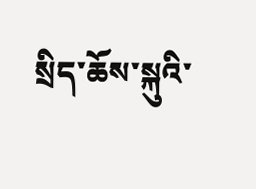སྲིད་ཆོས་སྐུའི་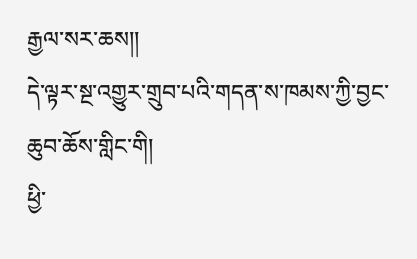རྒྱལ་སར་ཆས།།
དེ་ལྟར་སྔ་འགྱུར་གྲུབ་པའི་གདན་ས་ཁམས་ཀྱི་བྱང་ཆུབ་ཆོས་གླིང་གི།
ཕྱི་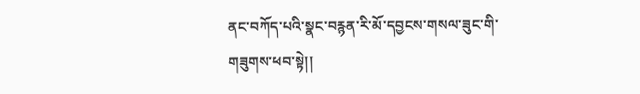ནང་བཀོད་པའི་སྣང་བརྙན་རི་མོ་དབྱངས་གསལ་ཟུང་གི་གཟུགས་ཕབ་སྟེ།།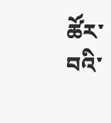ཚོར་བའི་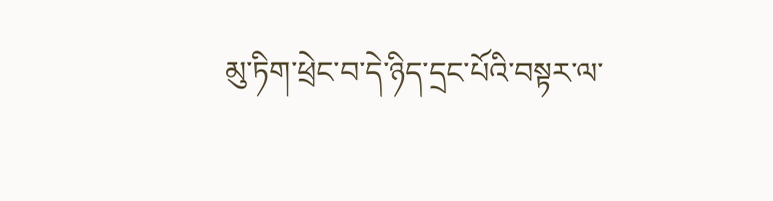མུ་ཏིག་ཕྲེང་བ་དེ་ཉིད་དྲང་པོའི་བསྟར་ལ་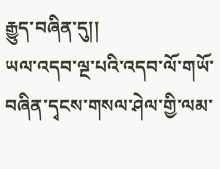རྒྱུད་བཞིན་དུ།།
ཡལ་འདབ་ལྔ་པའི་འདབ་ལོ་གཡོ་བཞིན་དྭངས་གསལ་ཤེལ་གྱི་ལམ་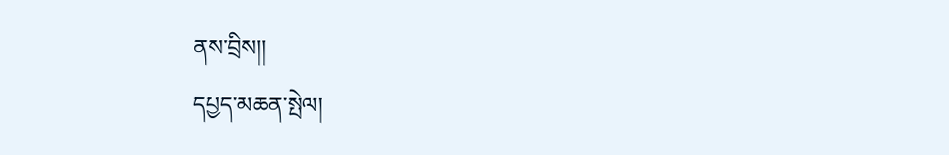ནས་བྲིས།།
དཔྱད་མཆན་སྤེལ།